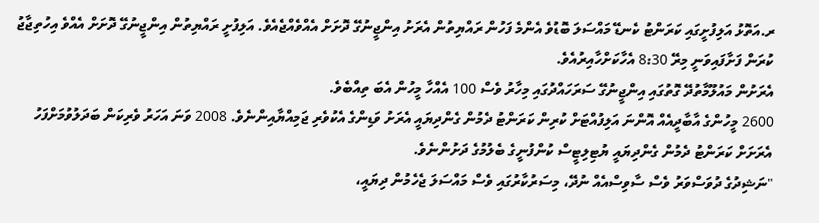ރ.އަތޮޅު އަލިފުށީގައި ކަރަންޓު ކެނޑޭ މައްސަލަ ބޮޑުވެ އެންމެ ފަހުން ރައްޔިތުން އެރަށު އިންޖީނުގޭ ދޮށަށް އެއްވެއްޖެއެވެ. އަލިފުށީ ރައްޔިތުން އިންޖީނުގޭ ދޮށަށް އެއްވެ އިހުތިޖާޖު ކުރަން ފަށާފައިވަނީ މިރޭ 8:30 އެހާކަށްހާއިރުއެވެ.
އެރަށުން މައުލޫމާތުދޭ ގޮތުގައި އިންޖީނުގޭ ސަރަހައްދުގައި މިހާރު ވެސް 100 އެއްހާ މީހުން އެބަ ތިއްބެވެ.
2600 މީހުންގެ އާބާދީއެއް އޮންނަ އަލިފުއްޓަށް ކުރިން ކަރަންޓު ދެމުން ގެންދިޔައީ އެރަށު ވަޑިންގެ އެކުވެރި ޖަމިއްޔާއިންނެވެ. 2008 ވަނަ އަހަރު ވެރިކަން ބަދަލުވުމަށްފަހު އެރަށަށް ކަރަންޓު ދެމުން ގެންދިޔައީ ޔުޓިލިޓީސް ކުންފުނީގެ ބެލުމުގެ ދަށުންނެވެ.
"ނަޝިދުގެ ދުވަސްވަރު ވެސް ސާވިސްއެއް ނުދޭ، މިސަރުކާރުގައި ވެސް މައްސަލަ ޖެހެމުން ދިޔައީ،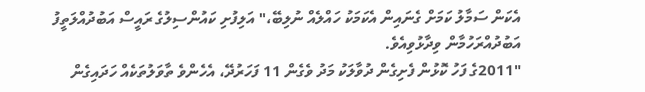އެކަން ސަމާލު ކަމަށް ގެނައިން އެކަމަކު ހައްލެއް ނުލިބޭ،" އަލިފުށި ކައުންސިލުގެ ރައީސް އަބުދުއްލަތީފު އަބުދުއްރަހުމާން ވިދާޅުވިއެވެ.
"2011ގެ ފަހު ކޮޅުން ފެށިގެން ދުވާލަކު މަދު ވެގެން 11 ފަހަރުދޭ، އެހެންވެ ތާވަލުތަކެއް ހަދައިގެން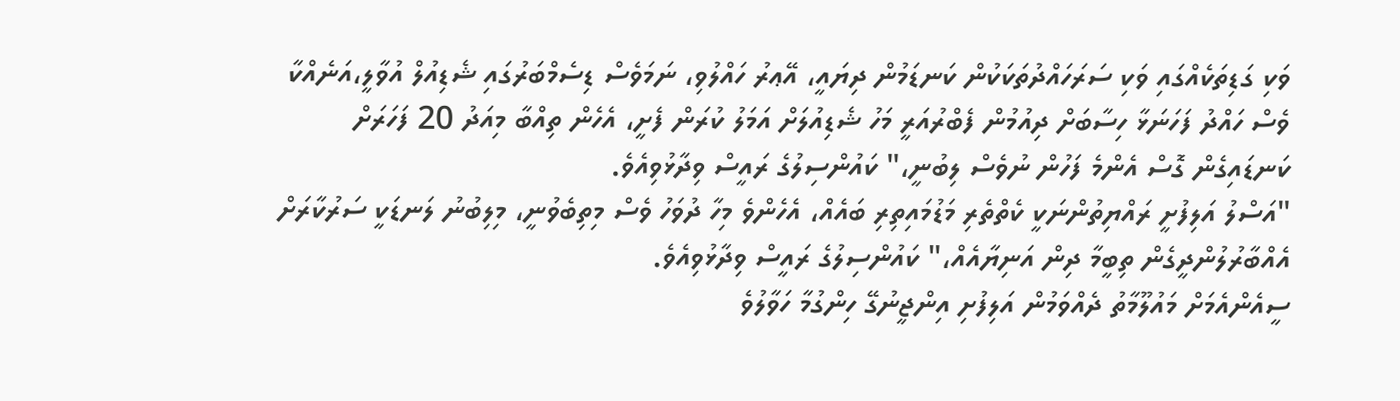ވަކި ގަޑިތަކެއްގައި ވަކި ސަރަހައްދުތަކަކުން ކަނޑަމުން ދިޔައީ، އޭޢރު ހައްލުވި، ނަމަވެސް ޑިސެމްބަރުގައި ޝެޑިއުލް އުވާލީ،އަނެއްކާ ވެސް ހައްދު ފަހަނަޅާ ހިސާބަށް ދިއުމުން ފެބްރުއަރީ މަހު ޝެޑިއުލަށް އަމަލު ކުރަން ފެށީ، އެހެން ތިއްބާ މިއަދު 20 ފަހަރަށް ކަނޑައިގެން ގޮސް އެންމެ ފަހުން ނުވެސް ލިބުނީ،" ކައުންސިލުގެ ރައީސް ވިދާޅުވިއެވެ.
"އަސްލު އަލިފުށީ ރައްޔިތުންނަކީ ކެތްތެރި މަޑުމައިތިރި ބައެއް، އެހެންވެ މިހާ ދުވަހު ވެސް މިތިބެވުނީ، މިލިބުނު ލަނޑަކީ ސަރުކާރަށް އެއްބާރުލުންދީގެން ތިބީމާ ދިން އަނިޔާއެއް،" ކައުންސިލުގެ ރައީސް ވިދާޅުވިއެވެ.
ސީއެންއެމަށް މައުލޫމާތު ދެއްވަމުން އަލިފުށި އިންޖީނުގޭ ހިންގުމާ ހަވާލުވެ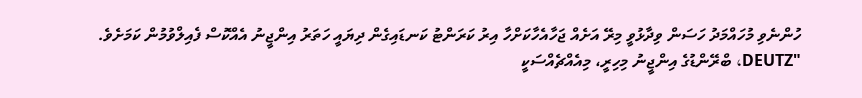ހުންނެވި މުހައްމަދު ހަސަން ވިދާޅުވީ މިރޭ އަށެއް ޖަހާއެހާކަށްހާ އިރު ކަރަންޓު ކަނޑައިގެން ދިޔައީ ހަތަރު އިންޖީނު އެއްކޮސް ފެއިލްވުމުން ކަމަށެވެ.
"DEUTZ، ބްރޭންޑުގެ އިންޖީނު މިހިރީ، މިއެއްޗެއްސަކީ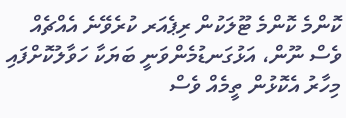ކޮންމެ ކޮންމެ ޓޫލަކުން ރިޕެއަރ ކުރެވޭނެ އެއްޗެއް ވެސް ނޫން، އަޅުގަނޑުމެންވަނީ ބަޔަކާ ހަވާލުކޮށްފައި މިހާރު އެކޮޅުން ތީމެއް ވެސް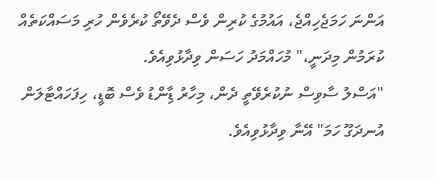އަންނަ ހަމަޖެހިއްޖެ، އައުމުގެ ކުރިން ވެސް ދެވޭތޯ ކުރެވެން ހުރި މަސައްކަތެއް ކުރަމުން މިދަނީ،" މުހައްމަދު ހަސަން ވިދާޅުވިއެވެ.
"އަސްލު ސާވިސް ނުކުރެވޭތީ ދެން، މިހާރު ޑިާންޑު ވެސް ބޮޑީ، ހިފަހައްޓާލަން އުނދަގޫ ހަމަ" އޭނާ ވިދާޅުވިއެވެ.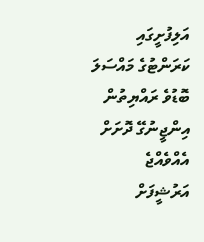އަލިފުށީގައި ކަރަންޓުގެ މައްސަލަ ބޮޑުވެ ރައްޔިތުން އިންޖީނުގޭ ދޮށަށް އެއްވެއްޖެ
އަރުޝީފަށް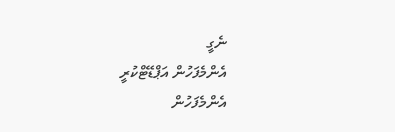ނެގީ
އެންމެފަހުން އަޕްޑޭޓްކުރީ
އެންމެފަހުން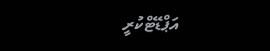އަޕްޑޭޓްކުރީ